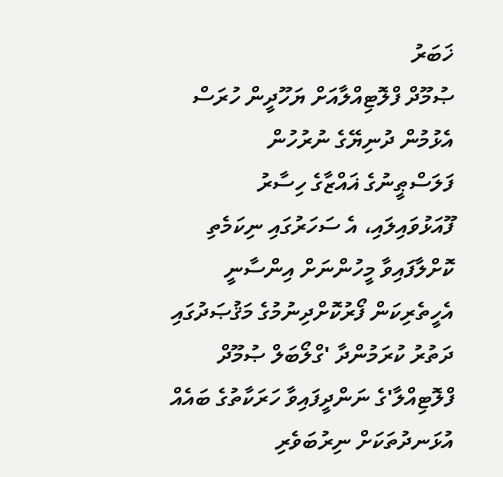ޚަބަރު
ޞުމޫދް ފްލޮޓިއްލާއަށް ޔަހޫދީން ހުރަސް އެޅުމުން ދުނިޔޭގެ ނުރުހުން
ފަލަސްޠީނުގެ ޣައްޒާގެ ހިސާރު ފޫއަޅުވައިލައި، އެ ސަހަރުގައި ނިކަމެތި ކޮށްލާފައިވާ މީހުންނަށް އިންސާނީ އެހީތެރިކަން ފޯރުކޮށްދިނުމުގެ މަޤުޞަދުގައި ދަތުރު ކުރަމުންދާ 'ގްލޯބަލް ޞުމޫދް ފްލޮޓިއްލާ'ގެ ނަންދީފައިވާ ހަރަކާތުގެ ބައެއް އުޅަނދުތަކަށް ނިރުބަވެރި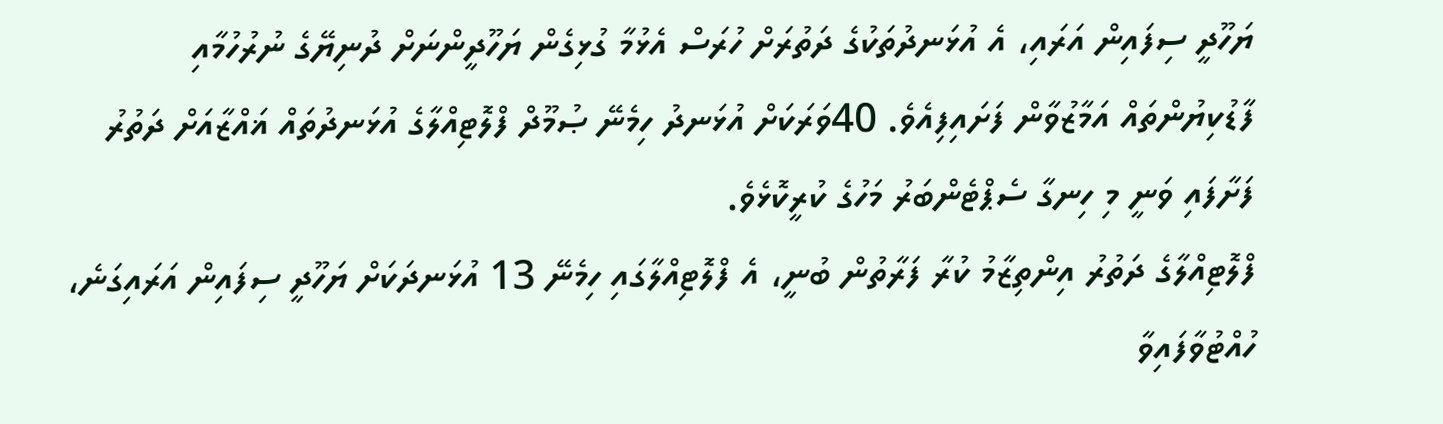ޔަހޫދީ ސިފައިން އަރައި، އެ އުޅަނދުތަކުގެ ދަތުރަށް ހުރަސް އެޅުމާ ގުޅިގެން ޔަހޫދީންނަށް ދުނިޔޭގެ ނުރުހުމާއި ފާޑުކިޔުންތައް އަމާޒުވާން ފަށައިފިއެވެ. 40ވަރަކަށް އުޅަނދު ހިމެނޭ ޞުމޫދް ފްލޮޓިއްލާގެ އުޅަނދުތައް ޣައްޒާއަށް ދަތުރު ފަށާފައި ވަނީ މި ހިނގާ ސެޕްޓެންބަރު މަހުގެ ކުރީކޮޅެވެ.
ފްލޮޓިއްލާގެ ދަތުރު އިންތިޒާމު ކުރާ ފަރާތުން ބުނީ، އެ ފްލޮޓިއްލާގައި ހިމެނޭ 13 އުޅަނދަކަށް ޔަހޫދީ ސިފައިން އަރައިގަނެ، ހުއްޓުވާފައިވާ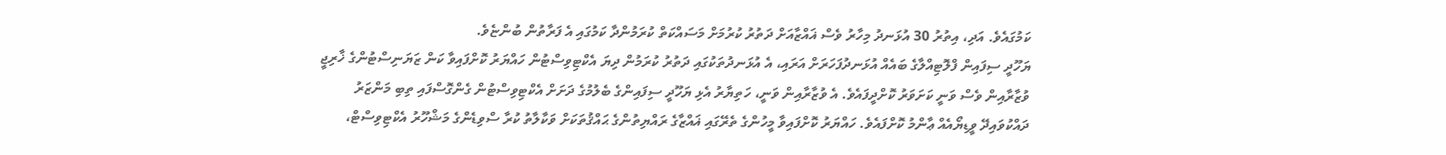ކަމުގައެވެ. އަދި، އިތުރު 30 އުޅަނދު މިހާރު ވެސް ޣައްޒާއަށް ދަތުރު ކުރުމަށް މަސައްކަތް ކުރަމުންދާ ކަމުގައި އެ ފަރާތުން ބުންޏެވެ.
ޔަހޫދީ ސިފައިން ފްލޮޓިއްލާގެ ބައެއް އުޅަނދުފަހަރަށް އަރައި، އެ އުޅަނދުތަކުގައި ދަތުރު ކުރަމުން ދިޔަ އެކްޓިވިސްޓުން ހައްޔަރު ކޮށްފައިވާ ކަން ޒަޔަނިސްޓުންގެ ޚާރިޖީ ވުޒާރާއިން ވެސް ވަނީ ކަށަވަރު ކޮށްދީފައެވެ. އެ ވުޒާރާއިން ވަނީ، ހަތިޔާރު އެޅި ޔަހޫދީ ސިފައިންގެ ބެލުމުގެ ދަށަށް އެކްޓިވިސްޓުން ގެންގޮސްފައި ތިބި މަންޒަރު ދައްކުވައިދޭ ވީޑިޔޯއެއް ޢާންމު ކޮށްފައެވެ. ހައްޔަރު ކޮށްފައިވާ މީހުންގެ ތެރޭގައި ޣައްޒާގެ ރައްޔިތުންގެ ޙައްޤުތަކަށް ވަކާލާތު ކުރާ ސްވިޑެންގެ މަޝްހޫރު އެކްޓިވިސްޓް،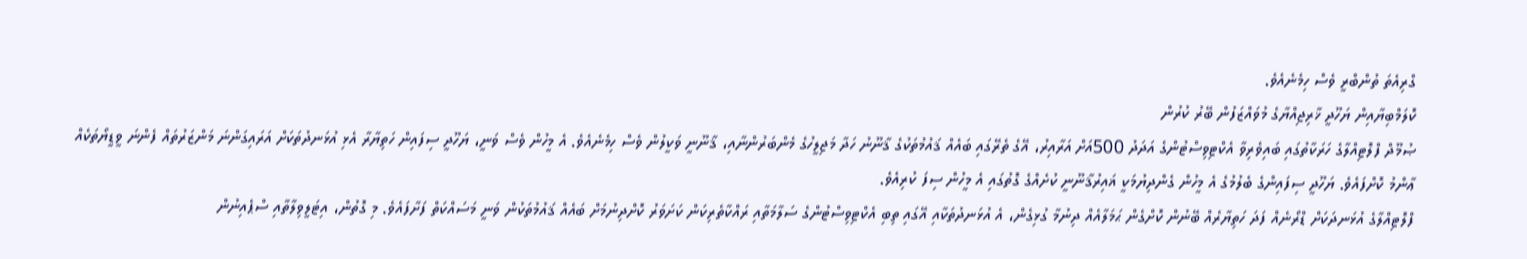ގްރިއެތަ ތުންބްރީ ވެސް ހިމެނެއެވެ.
ކޮލަމްބިޔާއިން ޔަހޫދީ ޚާރިޖިއްޔާގެ މުވައްޒަފުން ބޭރު ކުރުން
ޞުމޫދް ފްލޮޓިއްލާގެ ހަރަކާތުގައި ބައިވެރިވާ އެކްޓިވިސްޓުންގެ އަދަދު 500އަށް އަރާއިރު، އޭގެ ތެރޭގައި ބައެއް ޤައުމުތަކުގެ ޤާނޫނު ހަދާ މަޖިލީހުގެ މެންބަރުންނާއި، ޤާނޫނީ ވަކީލުން ވެސް ހިމެނެއެވެ. އެ މީހުން ވެސް ވަނީ، ޔަހޫދީ ސިފައިން ހަތިޔާރާ އެޅި އުޅަނދުތަކަށް އަރައިގަންނަ މަންޒަރުތައް ފެންނަ ވީޑީޔޯތަކެއް ޢާންމު ކޮށްފައެވެ. ޔަހޫދީ ސިފައިންގެ ބެލުމުގެ އެ މީހުން ގެންދިޔުމަކީ ޣައިރުޤާނޫނީ ކުށެއްގެ ގޮތުގައި އެ މީހުން ސިފަ ކުރިއެވެ.
ފްލޮޓިއްލާގެ އުޅަނދަކަށް ޑްރޯނެއް ފަދަ ހަތިޔާރެއް ބޭނުން ކޮށްގެން ޙަމަލާއެއް ދިނުމާ ގުޅިގެން، އެ އުޅަނދުތަކާއި އޭގައި ތިބި އެކްޓިވިސްޓުންގެ ސަލާމަތާއި ރައްކާތެރިކަން ކަށަވަރު ކޮށްދިނުމަށް ބައެއް ޤައުމުތަކުން ވަނީ މަސައްކަތް ފަށާފައެވެ. މި ގޮތުން، އިޓަލީވިލާތާއި ސްޕެއިނުން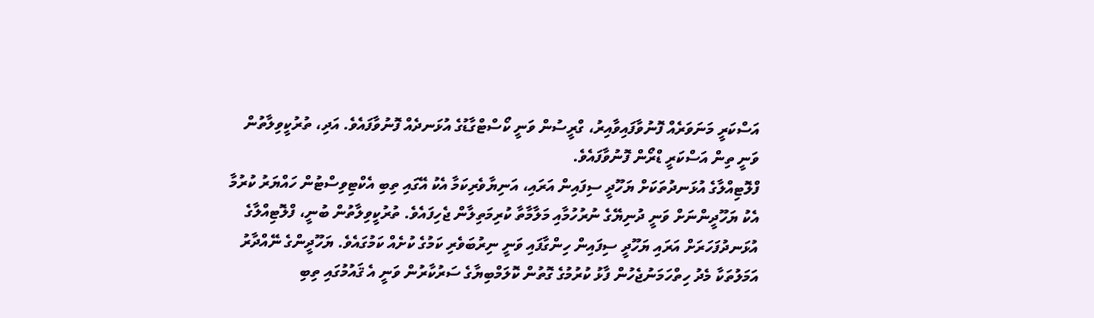އަސްކަރީ މަނަވަރެއް ފޮނުވާފައިވާއިރު، ގްރީސުން ވަނީ ކޯސްޓްގާޑުގެ އުޅަނދެއް ފޮނުވާފައެވެ. އަދި، ތުރުކީވިލާތުން ވަނީ ތިން އަސްކަރީ ޑްރޯން ފޮނުވާފައެވެ.
ފްލޮޓިއްލާގެ އުޅަނދުތަކަށް ޔަހޫދީ ސިފައިން އަރައި، އަނިޔާވެރިކަމާ އެކު އޭގައި ތިބި އެކްޓިވިސްޓުން ހައްޔަރު ކުރުމާ އެކު ޔަހޫދީންނަށް ވަނީ ދުނިޔޭގެ ނުރުހުމާއި މަލާމާތާ ކުރިމަތިލާން ޖެހިފައެވެ. ތުރުކީވިލާތުން ބުނީ، ފްލޮޓިއްލާގެ އުޅަނދުފަހަރަށް އަރައި ޔަހޫދީ ސިފައިން ހިންގާފައި ވަނީ ނިރުބަވެރި ކަމުގެ ކުށެއް ކަމުގައެވެ. ޔަހޫދީންގެ ނޭއްދާރު އަމަލުތަކާ މެދު ހިތްހަމަނުޖެހުން ފާޅު ކުރުމުގެ ގޮތުން ކޮލަމްބިޔާގެ ސަރުކާރުން ވަނީ އެ ޤައުމުގައި ތިބި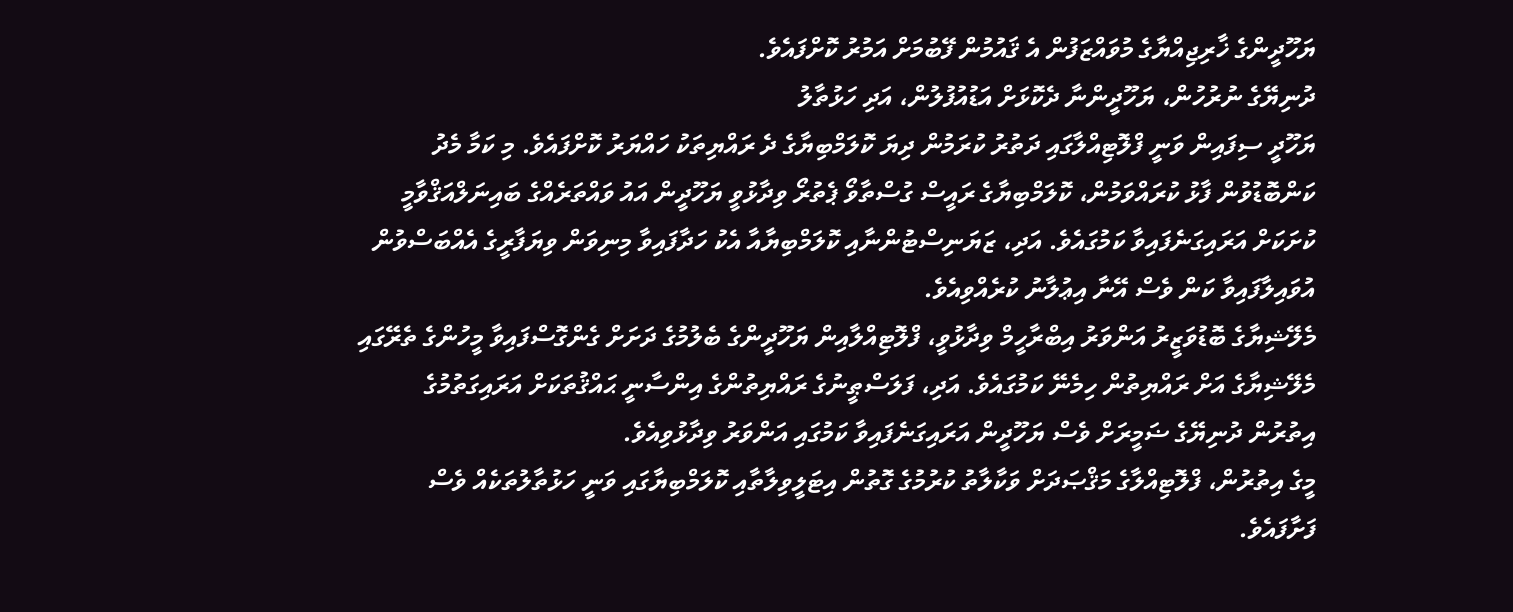ޔަހޫދީންގެ ޚާރިޖިއްޔާގެ މުވައްޒަފުން އެ ޤައުމުން ފޭބުމަށް އަމުރު ކޮށްފައެވެ.
ދުނިޔޭގެ ނުރުހުން، ޔަހޫދީންނާ ދެކޮޅަށް އަޑުއުފުލުން، އަދި ހަޅުތާލު
ޔަހޫދީ ސިފައިން ވަނީ ފްލޮޓިއްލާގައި ދަތުރު ކުރަމުން ދިޔަ ކޮލަމްބިޔާގެ ދެ ރައްޔިތަކު ހައްޔަރު ކޮށްފައެވެ. މި ކަމާ މެދު ކަންބޮޑުވުން ފާޅު ކުރައްވަމުން، ކޮލަމްބިޔާގެ ރައީސް ގުސްތާވޯ ޕެތުރޯ ވިދާޅުވީ ޔަހޫދީން އައު ވައްތަރެއްގެ ބައިނަލްއަޤްވާމީ ކުށަކަށް އަރައިގަނެފައިވާ ކަމުގައެވެ. އަދި، ޒަޔަނިސްޓުންނާއި ކޮލަމްބިޔާއާ އެކު ހަދާފައިވާ މިނިވަން ވިޔަފާރީގެ އެއްބަސްވުން އުވައިލާފައިވާ ކަން ވެސް އޭނާ އިޢުލާނު ކުރެއްވިއެވެ.
މެލޭޝިޔާގެ ބޮޑުވަޒީރު އަންވަރު އިބްރާހީމް ވިދާޅުވީ، ފްލޮޓިއްލާއިން ޔަހޫދީންގެ ބެލުމުގެ ދަށަށް ގެންގޮސްފައިވާ މީހުންގެ ތެރޭގައި މެލޭޝިޔާގެ އަށް ރައްޔިތުން ހިމެނޭ ކަމުގައެވެ. އަދި، ފަލަސްޠީނުގެ ރައްޔިތުންގެ އިންސާނީ ޙައްޤުތަކަށް އަރައިގަތުމުގެ އިތުރުން ދުނިޔޭގެ ޟަމީރަށް ވެސް ޔަހޫދީން އަރައިގަނެފައިވާ ކަމުގައި އަންވަރު ވިދާޅުވިއެވެ.
މީގެ އިތުރުން، ފްލޮޓިއްލާގެ މަޤްޞަދަށް ވަކާލާތު ކުރުމުގެ ގޮތުން އިޓަލީވިލާތާއި ކޮލަމްބިޔާގައި ވަނީ ހަޅުތާލުތަކެއް ވެސް ފަށާފައެވެ.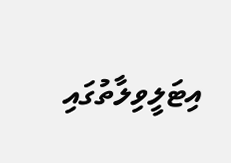އިޓަލީވިލާތުގައި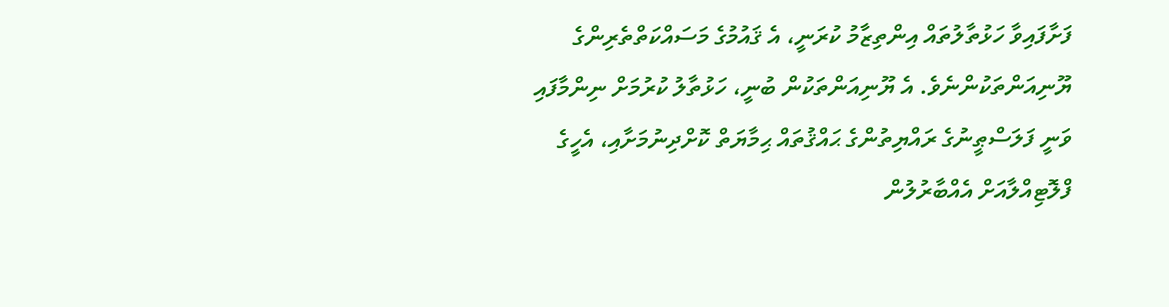ފަށާފައިވާ ހަޅުތާލުތައް އިންތިޒާމު ކުރަނީ، އެ ޤައުމުގެ މަސައްކަތްތެރިންގެ ޔޫނިއަންތަކުންނެވެ. އެ ޔޫނިއަންތަކުން ބުނީ، ހަޅުތާލު ކުރުމަށް ނިންމާފައި ވަނީ ފަލަސްޠީނުގެ ރައްޔިތުންގެ ޙައްޤުތައް ޙިމާޔަތް ކޮށްދިނުމަށާއި، އެހީގެ ފްލޮޓިއްލާއަށް އެއްބާރުލުން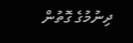ދިނުމުގެ ގޮތުން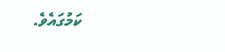ކަމުގައެވެ.